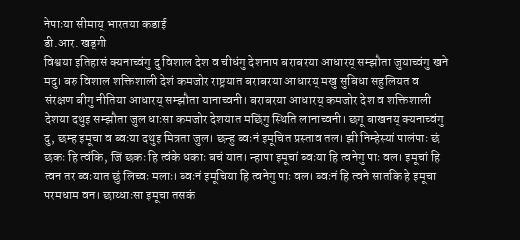नेपाःया सीमाय् भारतया कडाई
डी.आर. खड्गी
विश्वया इतिहासं क्यनाच्वंगु दु विशाल देश व चीधंगु देशनाप बराबरया आधारय् सम्झौता जुयाच्वंगु खने मदु। बरु विशाल शक्तिशाली देशं कमजोर राष्ट्रयात बराबरया आधारय् मखु सुबिधा सहुलियत व संरक्षण बीगु नीतिया आधारय् सम्झौता यानाच्वनी। बराबरया आधारय् कमजोर देश व शक्तिशाली देशया दथुइ सम्झौता जुल धाःसा कमजोर देशयात मछिंगु स्थिति लानाच्वनी। छगू बाखनय् क्यनाच्वंगु दु, छम्ह इमूचा व ब्वःया दथुइ मित्रता जुल। छन्हु ब्वःनं इमूचित प्रस्ताव तल। झी निम्हेस्यां पालंपाः छं छकः हि त्वंकि, जिं छकः हि त्वंके धकाः बचं यात। न्हापा इमूचां ब्वःया हि त्वनेगु पाः वल। इमूचां हि त्वन तर ब्वःयात छुं लिच्वः मलाः। ब्वःनं इमूचिया हि त्वनेगु पाः वल। ब्वःनं हि त्वने सातकि हे इमूचा परमधाम वन। छाय्धाःसा इमूचा तसकं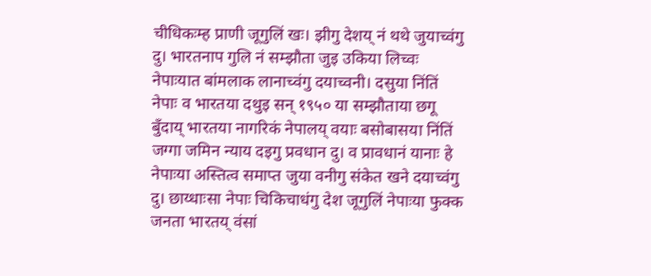चीधिकःम्ह प्राणी जूगुलिं खः। झीगु देशय् नं थथे जुयाच्वंगु दु। भारतनाप गुलि नं सम्झौता जुइ उकिया लिच्वः नेपाःयात बांमलाक लानाच्वंगु दयाच्वनी। दसुया निंतिं नेपाः व भारतया दथुइ सन् १९५० या सम्झौताया छगू बुँदाय् भारतया नागरिकं नेपालय् वयाः बसोबासया निंतिं जग्गा जमिन न्याय दइगु प्रवधान दु। व प्रावधानं यानाः हे नेपाःया अस्तित्व समाप्त जुया वनीगु संकेत खने दयाच्वंगु दु। छाय्धाःसा नेपाः चिकिचाधंगु देश जूगुलिं नेपाःया फुक्क जनता भारतय् वंसां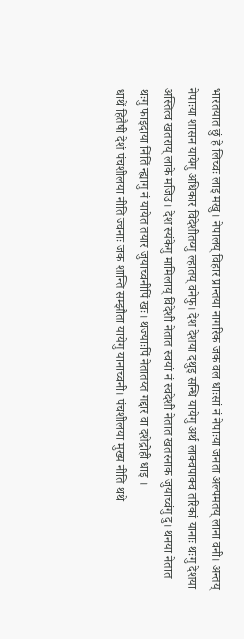भारतयात छुं हे लिच्वः लाइ मखु। नेपालय् विहार प्रान्तया नागरिक जक वल धाःसां नं नेपाःया जनता अल्पमतय् लाना वनी। अन्तय् नेपाःया शासन यायेगु अधिकार विदेशीतय्गु ल्हातय् वनेफु। देश देशया दथुइ सन्धि यायेगु अर्थ लाक्वपाक्व तरिकां यानाः थःगु देशया अस्तित्व खतराय् लाके मजिउ। देश स्यंकेगु मामिलाय् विदेशी नेतात स्वयां नं स्वदेशी नेतात खतरनाक जुयाच्वंगु दु। थनया नेतात थःगु फाइदाया निंतिं न्ह्यागु नं यायेत तयार जुयाच्वनीपिं खः। थज्याःपिं नेतातय्त गद्दार वा दशेद्रोही धाइ ।
धाथें हितैषी देशं पंचशीलया नीति ज्वनाः जक शान्ति सम्झौता यायेगु यानाच्वनी। पंचशीलया मुख्य नीति थथे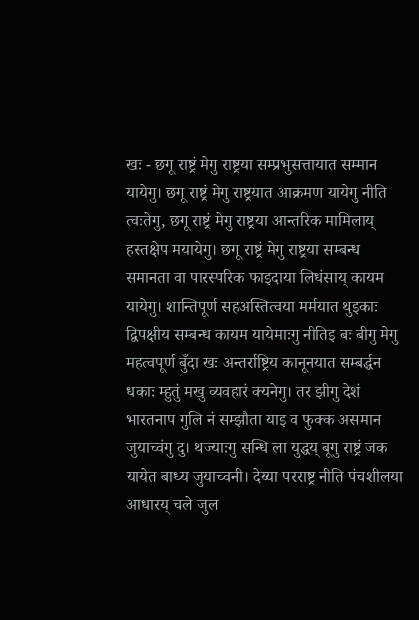खः - छगू राष्ट्रं मेगु राष्ट्रया सम्प्रभुसत्तायात सम्मान यायेगु। छगू राष्ट्रं मेगु राष्ट्रयात आक्रमण यायेगु नीति त्वःतेगु, छगू राष्ट्रं मेगु राष्ट्रया आन्तरिक मामिलाय् हस्तक्षेप मयायेगु। छगू राष्ट्रं मेगु राष्ट्रया सम्बन्ध समानता वा पारस्परिक फाइदाया लिधंसाय् कायम यायेगु। शान्तिपूर्ण सहअस्तित्वया मर्मयात थुइकाः द्विपक्षीय सम्बन्ध कायम यायेमाःगु नीतिइ बः बीगु मेगु महत्वपूर्ण बुँदा खः अन्तर्राष्ट्रिय कानूनयात सम्बर्द्धन धकाः म्हुतुं मखु व्यवहारं क्यनेगु। तर झीगु देशं भारतनाप गुलि नं सम्झौता याइ व फुक्क असमान जुयाच्वंगु दु। थज्याःगु सन्धि ला युद्धय् बूगु राष्ट्रं जक यायेत बाध्य जुयाच्वनी। देय्या परराष्ट्र नीति पंचशीलया आधारय् चले जुल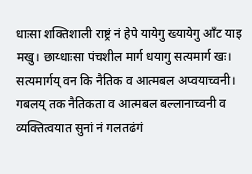धाःसा शक्तिशाली राष्ट्रं नं हेपे यायेगु ख्यायेगु आँट याइ मखु। छाय्धाःसा पंचशील मार्ग धयागु सत्यमार्ग खः। सत्यमार्गय् वन कि नैतिक व आत्मबल अप्वयाच्वनी। गबलय् तक नैतिकता व आत्मबल बल्लानाच्वनी व व्यक्तित्वयात सुनां नं गलतढंगं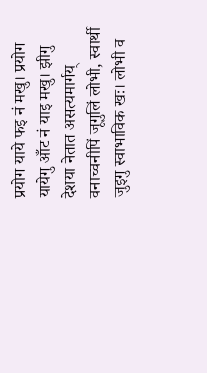प्रयोग याये फइ नं मखु। प्रयोग यायेगु आँट नं याइ मखु। झीगु देशया नेतात असत्यमार्गय् वनाच्वनीपिं जूगुलिं लोभी, स्वार्थी जुइगु स्वाभाविक खः। लोभी व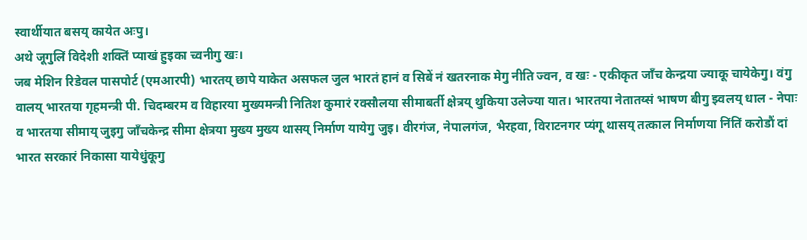स्वार्थीयात बसय् कायेत अःपु।
अथे जूगुलिं विदेशी शक्तिं प्याखं हुइका च्वनीगु खः।
जब मेशिन रिडेवल पासपोर्ट (एमआरपी) भारतय् छापे याकेत असफल जुल भारतं हानं व सिबें नं खतरनाक मेगु नीति ज्वन, व खः - एकीकृत जाँच केन्द्रया ज्याकू चायेकेगु। वंगु वालय् भारतया गृहमन्त्री पी. चिदम्बरम व विहारया मुख्यमन्त्री नितिश कुमारं रक्सौलया सीमाबर्ती क्षेत्रय् थुकिया उलेज्या यात। भारतया नेतातय्सं भाषण बीगु झ्वलय् धाल - नेपाः व भारतया सीमाय् जुइगु जाँचकेन्द्र सीमा क्षेत्रया मुख्य मुख्य थासय् निर्माण यायेगु जुइ। वीरगंज, नेपालगंज, भैरहवा, विराटनगर प्यंगू थासय् तत्काल निर्माणया निंतिं करोडौं दां भारत सरकारं निकासा यायेधुंकूगु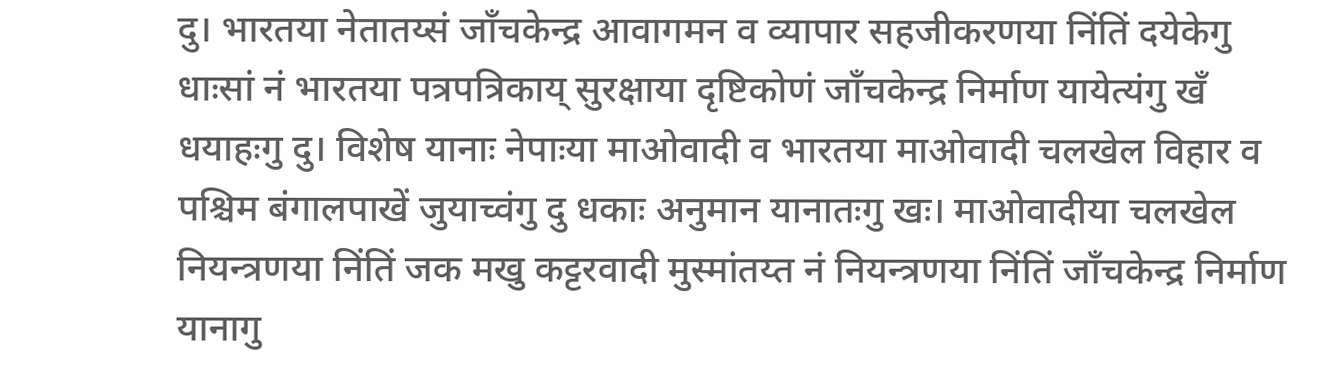दु। भारतया नेतातय्सं जाँचकेन्द्र आवागमन व व्यापार सहजीकरणया निंतिं दयेकेगु धाःसां नं भारतया पत्रपत्रिकाय् सुरक्षाया दृष्टिकोणं जाँचकेन्द्र निर्माण यायेत्यंगु खँ धयाहःगु दु। विशेष यानाः नेपाःया माओवादी व भारतया माओवादी चलखेल विहार व पश्चिम बंगालपाखें जुयाच्वंगु दु धकाः अनुमान यानातःगु खः। माओवादीया चलखेल नियन्त्रणया निंतिं जक मखु कट्टरवादी मुस्मांतय्त नं नियन्त्रणया निंतिं जाँचकेन्द्र निर्माण यानागु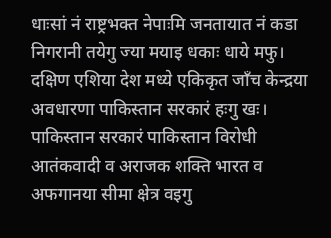धाःसां नं राष्ट्रभक्त नेपाःमि जनतायात नं कडा निगरानी तयेगु ज्या मयाइ धकाः धाये मफु। दक्षिण एशिया देश मध्ये एकिकृत जाँच केन्द्रया अवधारणा पाकिस्तान सरकारं हःगु खः। पाकिस्तान सरकारं पाकिस्तान विरोधी आतंकवादी व अराजक शक्ति भारत व अफगानया सीमा क्षेत्र वइगु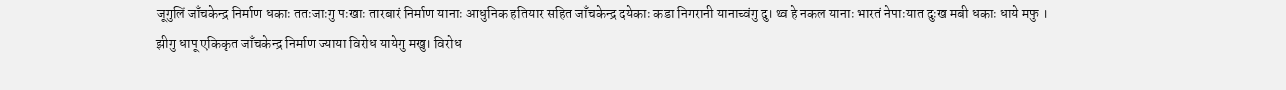जूगुलिं जाँचकेन्द्र निर्माण धकाः ततःजाःगु पःखाः तारबारं निर्माण यानाः आधुनिक हतियार सहित जाँचकेन्द्र दयेकाः कडा निगरानी यानाच्वंगु दु। थ्व हे नकल यानाः भारतं नेपाःयात दुःख मबी धकाः धाये मफु ।
झीगु धापू एकिकृत जाँचकेन्द्र निर्माण ज्याया विरोध यायेगु मखु। विरोध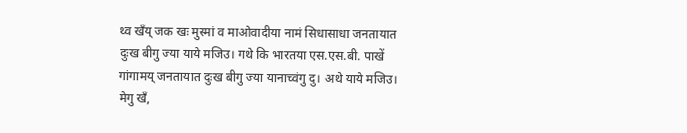थ्व खँय् जक खः मुस्मां व माओवादीया नामं सिधासाधा जनतायात दुःख बीगु ज्या याये मजिउ। गथे कि भारतया एस.एस.बी. पाखें गांगामय् जनतायात दुःख बीगु ज्या यानाच्वंगु दु। अथे याये मजिउ। मेगु खँ,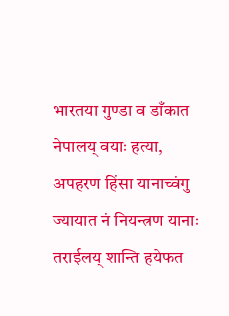भारतया गुण्डा व डाँकात नेपालय् वयाः हत्या, अपहरण हिंसा यानाच्वंगु ज्यायात नं नियन्त्रण यानाः तराईलय् शान्ति हयेफत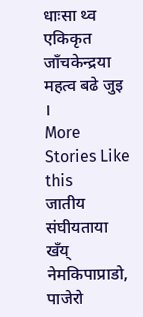धाःसा थ्व एकिकृत जाँचकेन्द्रया महत्व बढे जुइ ।
More Stories Like this
जातीय संघीयताया खँय् नेमकिपाप्राडो, पाजेरो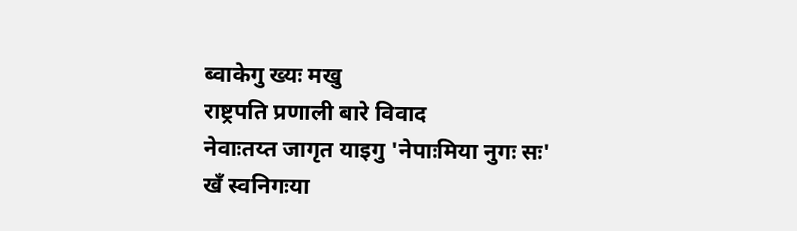ब्वाकेगु ख्यः मखु
राष्ट्रपति प्रणाली बारे विवाद
नेवाःतय्त जागृत याइगु 'नेपाःमिया नुगः सः'
खँ स्वनिगःया